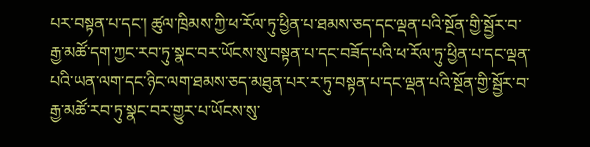པར་བསྟན་པ་དང་། ཚུལ་ཁྲིམས་ཀྱི་ཕ་རོལ་ཏུ་ཕྱིན་པ་ཐམས་ཅད་དང་ལྡན་པའི་སྔོན་གྱི་སྦྱོར་བ་རྒྱ་མཚོ་དག་ཀྱང་རབ་ཏུ་སྣང་བར་ཡོངས་སུ་བསྟན་པ་དང་བཟོད་པའི་ཕ་རོལ་ཏུ་ཕྱིན་པ་དང་ལྡན་པའི་ཡན་ལག་དང་ཉིང་ལག་ཐམས་ཅད་མཐུན་པར་ར་ཏུ་བསྟན་པ་དང་ལྡན་པའི་སྔོན་གྱི་སྦྱོར་བ་རྒྱ་མཚོ་རབ་ཏུ་སྣང་བར་གྱུར་པ་ཡོངས་སུ་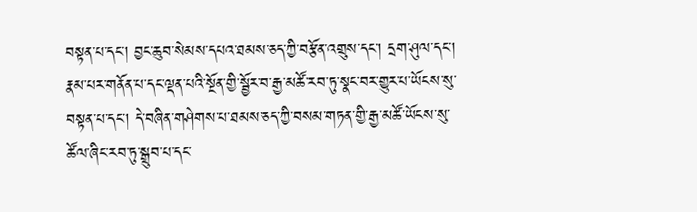བསྟན་པ་དང་། བྱང་ཆུབ་སེམས་དཔའ་ཐམས་ཅད་ཀྱི་བརྩོན་འགྲུས་དང་། དྲག་ཤུལ་དང་། རྣམ་པར་གནོན་པ་དང་ལྡན་པའི་སྔོན་གྱི་སྦྱོར་བ་རྒྱ་མཚོ་རབ་ཏུ་སྣང་བར་གྱུར་པ་ཡོངས་སུ་བསྟན་པ་དང་། དེ་བཞིན་གཤེགས་པ་ཐམས་ཅད་ཀྱི་བསམ་གཏན་གྱི་རྒྱ་མཚོ་ཡོངས་སུ་ཚོལ་ཞིང་རབ་ཏུ་སྒྲུབ་པ་དང་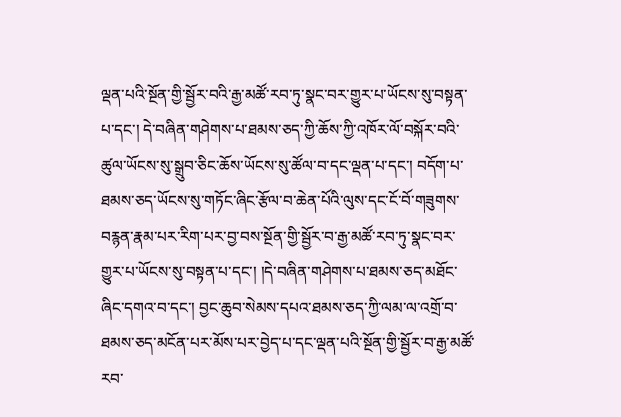ལྡན་པའི་སྔོན་གྱི་སྦྱོར་བའི་རྒྱ་མཚོ་རབ་ཏུ་སྣང་བར་གྱུར་པ་ཡོངས་སུ་བསྟན་པ་དང་། དེ་བཞིན་གཤེགས་པ་ཐམས་ཅད་ཀྱི་ཆོས་ཀྱི་འཁོར་ལོ་བསྐོར་བའི་ཚུལ་ཡོངས་སུ་སྒྲུབ་ཅིང་ཆོས་ཡོངས་སུ་ཚོལ་བ་དང་ལྡན་པ་དང་། བདོག་པ་ཐམས་ཅད་ཡོངས་སུ་གཏོང་ཞིང་རྩོལ་བ་ཆེན་པོའི་ལུས་དང་ངོ་བོ་གཟུགས་བརྙན་རྣམ་པར་རིག་པར་བྱ་བས་སྔོན་གྱི་སྦྱོར་བ་རྒྱ་མཚོ་རབ་ཏུ་སྣང་བར་གྱུར་པ་ཡོངས་སུ་བསྟན་པ་དང་། །དེ་བཞིན་གཤེགས་པ་ཐམས་ཅད་མཐོང་ཞིང་དགའ་བ་དང་། བྱང་ཆུབ་སེམས་དཔའ་ཐམས་ཅད་ཀྱི་ལམ་ལ་འགྲོ་བ་ཐམས་ཅད་མངོན་པར་མོས་པར་བྱེད་པ་དང་ལྡན་པའི་སྔོན་གྱི་སྦྱོར་བ་རྒྱ་མཚོ་རབ་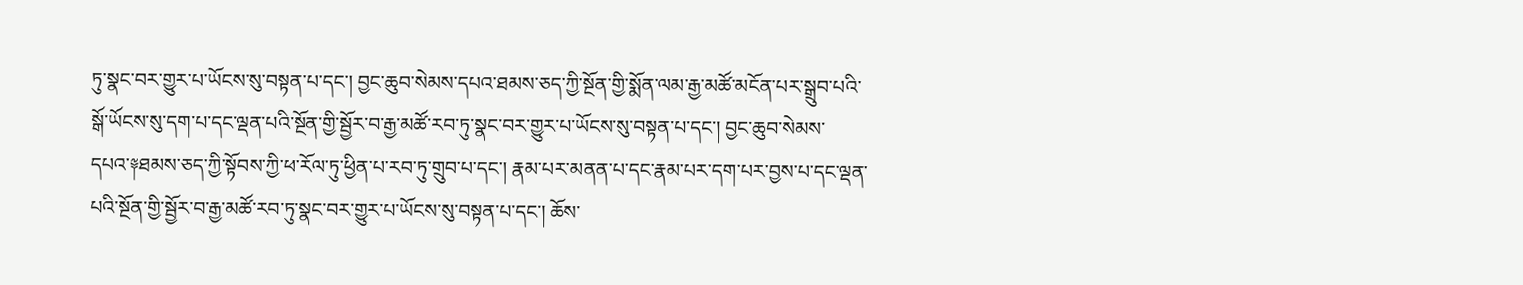ཏུ་སྣང་བར་གྱུར་པ་ཡོངས་སུ་བསྟན་པ་དང་། བྱང་ཆུབ་སེམས་དཔའ་ཐམས་ཅད་ཀྱི་སྔོན་གྱི་སྨོན་ལམ་རྒྱ་མཚོ་མངོན་པར་སྒྲུབ་པའི་སྒོ་ཡོངས་སུ་དག་པ་དང་ལྡན་པའི་སྔོན་གྱི་སྦྱོར་བ་རྒྱ་མཚོ་རབ་ཏུ་སྣང་བར་གྱུར་པ་ཡོངས་སུ་བསྟན་པ་དང་། བྱང་ཆུབ་སེམས་དཔའ་༈ཐམས་ཅད་ཀྱི་སྟོབས་ཀྱི་ཕ་རོལ་ཏུ་ཕྱིན་པ་རབ་ཏུ་གྲུབ་པ་དང་། རྣམ་པར་མནན་པ་དང་རྣམ་པར་དག་པར་བྱས་པ་དང་ལྡན་པའི་སྔོན་གྱི་སྦྱོར་བ་རྒྱ་མཚོ་རབ་ཏུ་སྣང་བར་གྱུར་པ་ཡོངས་སུ་བསྟན་པ་དང་། ཆོས་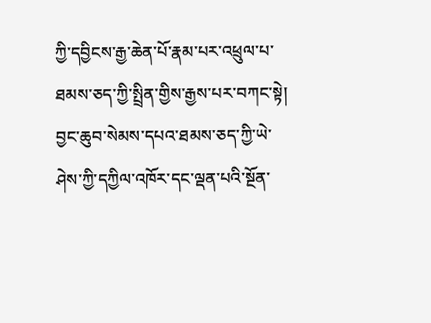ཀྱི་དབྱིངས་རྒྱ་ཆེན་པོ་རྣམ་པར་འཕྲུལ་པ་ཐམས་ཅད་ཀྱི་སྤྲིན་གྱིས་རྒྱས་པར་བཀང་སྟེ། བྱང་ཆུབ་སེམས་དཔའ་ཐམས་ཅད་ཀྱི་ཡེ་ཤེས་ཀྱི་དཀྱིལ་འཁོར་དང་ལྡན་པའི་སྔོན་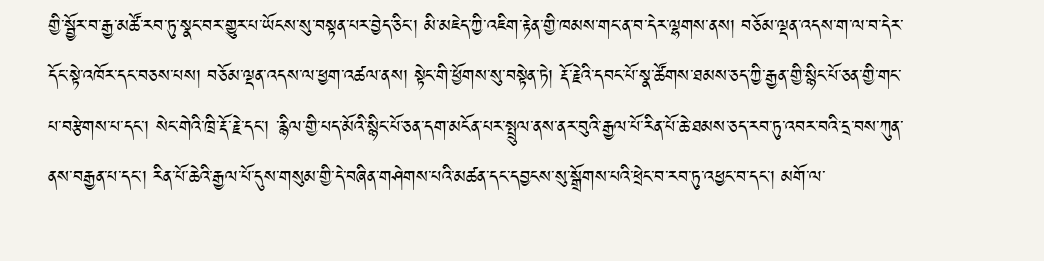གྱི་སྦྱོར་བ་རྒྱ་མཚོ་རབ་ཏུ་སྣང་བར་གྱུར་པ་ཡོངས་སུ་བསྟན་པར་བྱེད་ཅིང་། མི་མཇེད་ཀྱི་འཇིག་རྟེན་གྱི་ཁམས་གང་ན་བ་དེར་ལྷགས་ནས། བཅོམ་ལྡན་འདས་ག་ལ་བ་དེར་དོང་སྟེ་འཁོར་དང་བཅས་པས། བཅོམ་ལྡན་འདས་ལ་ཕྱག་འཚལ་ནས། སྟེང་གི་ཕྱོགས་སུ་བསྟེན་ཏེ། རྡོ་རྗེའི་དབང་པོ་སྣ་ཚོགས་ཐམས་ཅད་ཀྱི་རྒྱན་གྱི་སྙིང་པོ་ཅན་གྱི་གང་པ་བརྩེགས་པ་དང་། སེང་གེའི་ཁྲི་རྡོ་རྗེ་དང་། ་རྙིལ་གྱི་པད་མོའི་སྙིང་པོ་ཅན་དག་མངོན་པར་སྤྲུལ་ནས་ནར་བུའི་རྒྱལ་པོ་རིན་པོ་ཆེ་ཐམས་ཅད་རབ་ཏུ་འབར་བའི་དྲ་བས་ཀུན་ནས་བརྒྱན་པ་དང་། རིན་པོ་ཆེའི་རྒྱལ་པོ་དུས་གསུམ་གྱི་དེ་བཞིན་གཤེགས་པའི་མཚན་དང་དབྱངས་སུ་སྒྲོགས་པའི་ཕྲེང་བ་རབ་ཏུ་འཕྱང་བ་དང་། མགོ་ལ་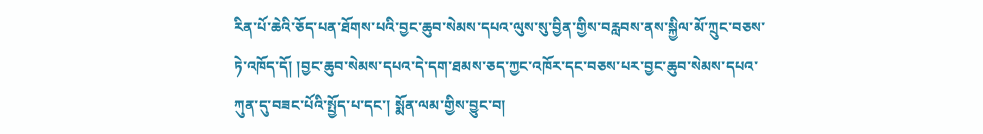རིན་པོ་ཆེའི་ཅོད་པན་ཐོགས་པའི་བྱང་ཆུབ་སེམས་དཔའ་ལུས་སུ་བྱིན་གྱིས་བརླབས་ནས་སྐྱིལ་མོ་ཀྲུང་བཅས་ཏེ་འཁོད་དོ། །བྱང་ཆུབ་སེམས་དཔའ་དེ་དག་ཐམས་ཅད་ཀྱང་འཁོར་དང་བཅས་པར་བྱང་ཆུབ་སེམས་དཔའ་ཀུན་དུ་བཟང་པོའི་སྤྱོད་པ་དང་། སྨོན་ལམ་གྱིས་བྱུང་བ།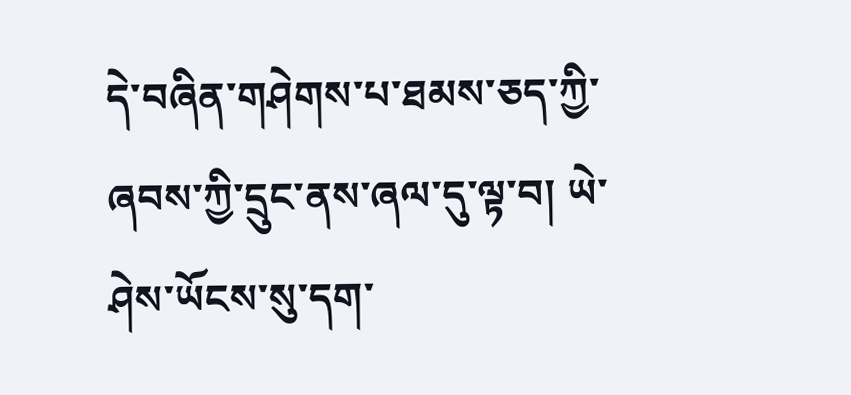དེ་བཞིན་གཤེགས་པ་ཐམས་ཅད་ཀྱི་ཞབས་ཀྱི་དྲུང་ནས་ཞལ་དུ་ལྟ་བ། ཡེ་ཤེས་ཡོངས་སུ་དག་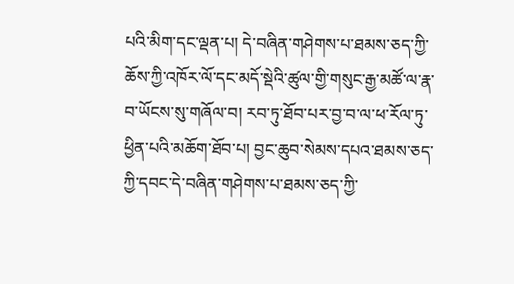པའི་མིག་དང་ལྡན་པ། དེ་བཞིན་གཤེགས་པ་ཐམས་ཅད་ཀྱི་ཆོས་ཀྱི་འཁོར་ལོ་དང་མདོ་སྡེའི་ཚུལ་གྱི་གསུང་རྒྱ་མཚོ་ལ་རྣ་བ་ཡོངས་སུ་གཞོལ་བ། རབ་ཏུ་ཐོབ་པར་བྱ་བ་ལ་ཕ་རོལ་ཏུ་ཕྱིན་པའི་མཆོག་ཐོབ་པ། བྱང་ཆུབ་སེམས་དཔའ་ཐམས་ཅད་ཀྱི་དབང་དེ་བཞིན་གཤེགས་པ་ཐམས་ཅད་ཀྱི་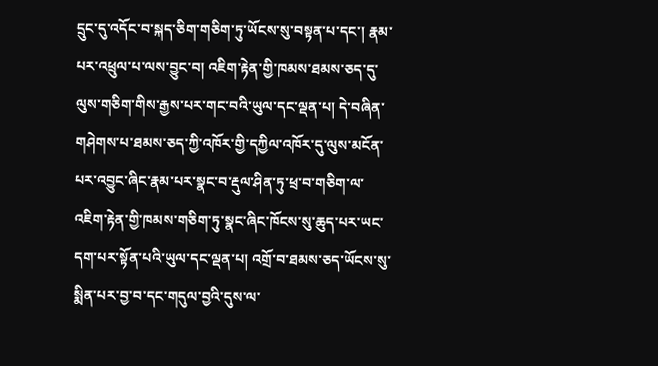དྲུང་དུ་འདོང་བ་སྐད་ཅིག་གཅིག་ཏུ་ཡོངས་སུ་བསྟན་པ་དང་། རྣམ་པར་འཕྲུལ་པ་ལས་བྱུང་བ། འཇིག་རྟེན་གྱི་ཁམས་ཐམས་ཅད་དུ་ལུས་གཅིག་གིས་རྒྱས་པར་གང་བའི་ཡུལ་དང་ལྡན་པ། དེ་བཞིན་གཤེགས་པ་ཐམས་ཅད་ཀྱི་འཁོར་གྱི་དཀྱིལ་འཁོར་དུ་ལུས་མངོན་པར་འབྱུང་ཞིང་རྣམ་པར་སྣང་བ་རྡུལ་ཤིན་ཏུ་ཕྲ་བ་གཅིག་ལ་འཇིག་རྟེན་གྱི་ཁམས་གཅིག་ཏུ་སྣང་ཞིང་ཁོངས་སུ་ཆུད་པར་ཡང་དག་པར་སྟོན་པའི་ཡུལ་དང་ལྡན་པ། འགྲོ་བ་ཐམས་ཅད་ཡོངས་སུ་སྨིན་པར་བྱ་བ་དང་གདུལ་བྱའི་དུས་ལ་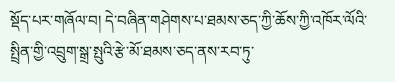སྡོད་པར་གཞོལ་བ། དེ་བཞིན་གཤེགས་པ་ཐམས་ཅད་ཀྱི་ཆོས་ཀྱི་འཁོར་ལོའི་སྤྲིན་གྱི་འབྲུག་སྒྲ་སྤུའི་རྩེ་མོ་ཐམས་ཅད་ནས་རབ་ཏུ་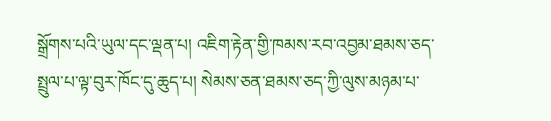སྒྲོགས་པའི་ཡུལ་དང་ལྡན་པ། འཇིག་རྟེན་གྱི་ཁམས་རབ་འབྱམ་ཐམས་ཅད་སྤྲུལ་པ་ལྟ་བུར་ཁོང་དུ་ཆུད་པ། སེམས་ཅན་ཐམས་ཅད་ཀྱི་ལུས་མཉམ་པ་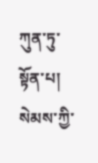ཀུན་ཏུ་སྟོན་པ། སེམས་ཀྱི་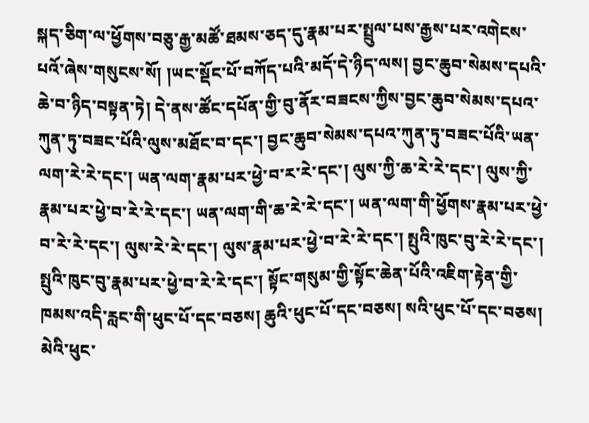སྐད་ཅིག་ལ་ཕྱོགས་བཅུ་རྒྱ་མཚོ་ཐམས་ཅད་དུ་རྣམ་པར་སྤྲུལ་པས་རྒྱས་པར་འགེངས་པའོ་ཞེས་གསུངས་སོ། །ཡང་སྡོང་པོ་བཀོད་པའི་མདོ་དེ་ཉིད་ལས། བྱང་ཆུབ་སེམས་དཔའི་ཆེ་བ་ཉིད་བསྟན་ཏེ། དེ་ནས་ཚོང་དཔོན་གྱི་བུ་ནོར་བཟངས་ཀྱིས་བྱང་ཆུབ་སེམས་དཔའ་ཀུན་ཏུ་བཟང་པོའི་ལུས་མཐོང་བ་དང་། བྱང་ཆུབ་སེམས་དཔའ་ཀུན་ཏུ་བཟང་པོའི་ཡན་ལག་རེ་རེ་དང་། ཡན་ལག་རྣམ་པར་ཕྱེ་བ་ར་རེ་དང་། ལུས་ཀྱི་ཆ་རེ་རེ་དང་། ལུས་ཀྱི་རྣམ་པར་ཕྱེ་བ་རེ་རེ་དང་། ཡན་ལག་གི་ཆ་རེ་རེ་དང་། ཡན་ལག་གི་ཕྱོགས་རྣམ་པར་ཕྱེ་བ་རེ་རེ་དང་། ལུས་རེ་རེ་དང་། ལུས་རྣམ་པར་ཕྱེ་བ་རེ་རེ་དང་། སྤུའི་ཁུང་བུ་རེ་རེ་དང་། སྤུའི་ཁུང་བུ་རྣམ་པར་ཕྱེ་བ་རེ་རེ་དང་། སྟོང་གསུམ་གྱི་སྟོང་ཆེན་པོའི་འཇིག་རྟེན་གྱི་ཁམས་འདི་རླང་གི་ཕུང་པོ་དང་བཅས། ཆུའི་ཕུང་པོ་དང་བཅས། སའི་ཕུང་པོ་དང་བཅས། མེའི་ཕུང་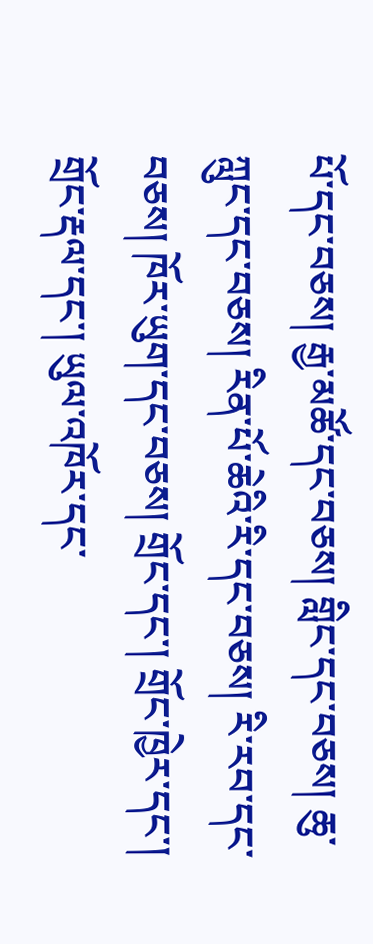པོ་དང་བཅས། རྒྱ་མཚོ་དང་བཅས། གླིང་དང་བཅས། ཆུ་ཀླུང་དང་བཅས། རིན་པོ་ཆེའི་རི་དང་བཅས། རི་རབ་དང་བཅས། ཁོར་ཡུག་དང་བཅས། གྲོང་དང་། གྲོང་ཁྱེར་དང་། གྲོང་རྡལ་དང་། ཡུལ་འཁོར་དང་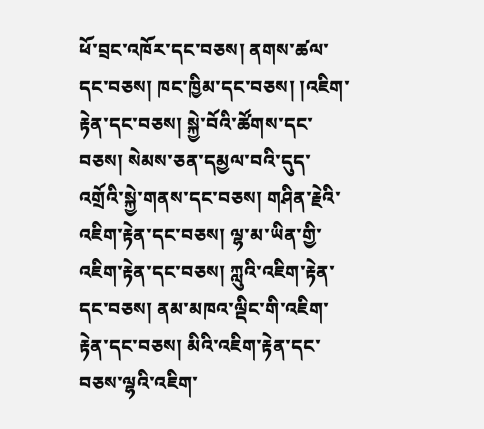ཕོ་བྲང་འཁོར་དང་བཅས། ནགས་ཚལ་དང་བཅས། ཁང་ཁྱིམ་དང་བཅས། །འཇིག་རྟེན་དང་བཅས། སྐྱེ་བོའི་ཚོགས་དང་བཅས། སེམས་ཅན་དམྱལ་བའི་དུད་འགྲོའི་སྐྱེ་གནས་དང་བཅས། གཤིན་རྗེའི་འཇིག་རྟེན་དང་བཅས། ལྷ་མ་ཡིན་གྱི་འཇིག་རྟེན་དང་བཅས། ཀླུའི་འཇིག་རྟེན་དང་བཅས། ནམ་མཁའ་ལྡིང་གི་འཇིག་རྟེན་དང་བཅས། མིའི་འཇིག་རྟེན་དང་བཅས་ལྷའི་འཇིག་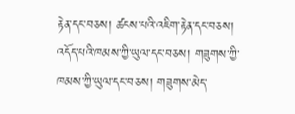རྟེན་དང་བཅས། ཚངས་པའི་འཇིག་རྟེན་དང་བཅས། འདོད་པའི་ཁམས་ཀྱི་ཡུལ་དང་བཅས། གཟུགས་ཀྱི་ཁམས་ཀྱི་ཡུལ་དང་བཅས། གཟུགས་མེད་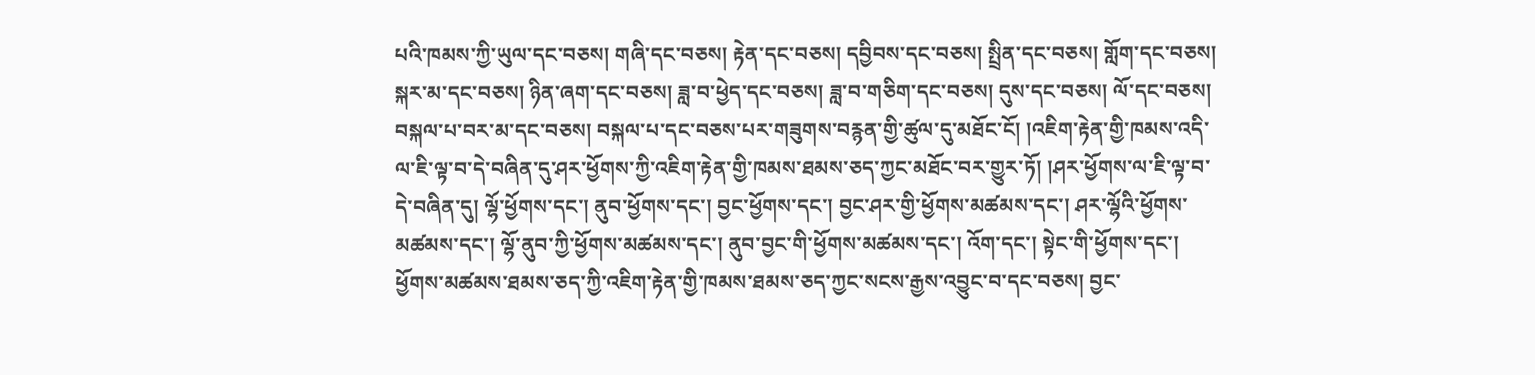པའི་ཁམས་ཀྱི་ཡུལ་དང་བཅས། གཞི་དང་བཅས། རྟེན་དང་བཅས། དབྱིབས་དང་བཅས། སྤྲིན་དང་བཅས། གློག་དང་བཅས། སྐར་མ་དང་བཅས། ཉིན་ཞག་དང་བཅས། ཟླ་བ་ཕྱེད་དང་བཅས། ཟླ་བ་གཅིག་དང་བཅས། དུས་དང་བཅས། ལོ་དང་བཅས། བསྐལ་པ་བར་མ་དང་བཅས། བསྐལ་པ་དང་བཅས་པར་གཟུགས་བརྙན་གྱི་ཚུལ་དུ་མཐོང་ངོ། །འཇིག་རྟེན་གྱི་ཁམས་འདི་ལ་ཇི་ལྟ་བ་དེ་བཞིན་དུ་ཤར་ཕྱོགས་ཀྱི་འཇིག་རྟེན་གྱི་ཁམས་ཐམས་ཅད་ཀྱང་མཐོང་བར་གྱུར་ཏོ། །ཤར་ཕྱོགས་ལ་ཇི་ལྟ་བ་དེ་བཞིན་དུ། ལྷོ་ཕྱོགས་དང་། ནུབ་ཕྱོགས་དང་། བྱང་ཕྱོགས་དང་། བྱང་ཤར་གྱི་ཕྱོགས་མཚམས་དང་། ཤར་ལྷོའི་ཕྱོགས་མཚམས་དང་། ལྷོ་ནུབ་ཀྱི་ཕྱོགས་མཚམས་དང་། ནུབ་བྱང་གི་ཕྱོགས་མཚམས་དང་། འོག་དང་། སྟེང་གི་ཕྱོགས་དང་། ཕྱོགས་མཚམས་ཐམས་ཅད་ཀྱི་འཇིག་རྟེན་གྱི་ཁམས་ཐམས་ཅད་ཀྱང་སངས་རྒྱས་འབྱུང་བ་དང་བཅས། བྱང་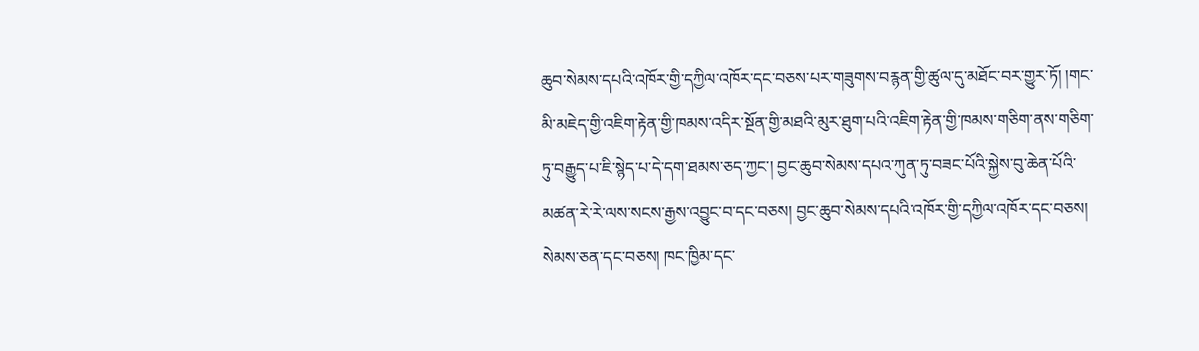ཆུབ་སེམས་དཔའི་འཁོར་གྱི་དཀྱིལ་འཁོར་དང་བཅས་པར་གཟུགས་བརྙན་གྱི་ཚུལ་དུ་མཐོང་བར་གྱུར་ཏོ། །གང་མི་མཇེད་གྱི་འཇིག་རྟེན་གྱི་ཁམས་འདིར་སྔོན་གྱི་མཐའི་མུར་ཐུག་པའི་འཇིག་རྟེན་གྱི་ཁམས་གཅིག་ནས་གཅིག་ཏུ་བརྒྱུད་པ་ཇི་སྙེད་པ་དེ་དག་ཐམས་ཅད་ཀྱང་། བྱང་ཆུབ་སེམས་དཔའ་ཀུན་ཏུ་བཟང་པོའི་སྐྱེས་བུ་ཆེན་པོའི་མཚན་རེ་རེ་ལས་སངས་རྒྱས་འབྱུང་བ་དང་བཅས། བྱང་ཆུབ་སེམས་དཔའི་འཁོར་གྱི་དཀྱིལ་འཁོར་དང་བཅས། སེམས་ཅན་དང་བཅས། ཁང་ཁྱིམ་དང་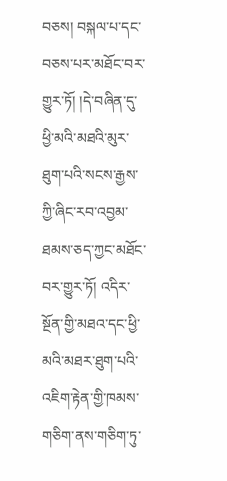བཅས། བསྐལ་པ་དང་བཅས་པར་མཐོང་བར་གྱུར་ཏོ། །དེ་བཞིན་དུ་ཕྱི་མའི་མཐའི་མུར་ཐུག་པའི་སངས་རྒྱས་ཀྱི་ཞིང་རབ་འབྱམ་ཐམས་ཅད་ཀྱང་མཐོང་བར་གྱུར་ཏོ། འདིར་སྔོན་གྱི་མཐའ་དང་ཕྱི་མའི་མཐར་ཐུག་པའི་འཇིག་རྟེན་གྱི་ཁམས་གཅིག་ནས་གཅིག་ཏུ་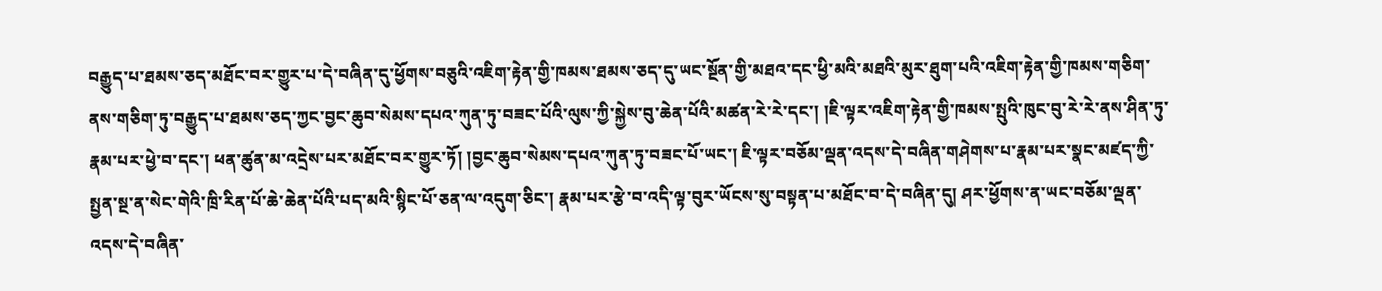བརྒྱུད་པ་ཐམས་ཅད་མཐོང་བར་གྱུར་པ་དེ་བཞིན་དུ་ཕྱོགས་བཅུའི་འཇིག་རྟེན་གྱི་ཁམས་ཐམས་ཅད་དུ་ཡང་སྔོན་གྱི་མཐའ་དང་ཕྱི་མའི་མཐའི་མུར་ཐུག་པའི་འཇིག་རྟེན་གྱི་ཁམས་གཅིག་ནས་གཅིག་ཏུ་བརྒྱུད་པ་ཐམས་ཅད་ཀྱང་བྱང་ཆུབ་སེམས་དཔའ་ཀུན་ཏུ་བཟང་པོའི་ལུས་ཀྱི་སྐྱེས་བུ་ཆེན་པོའི་མཚན་རེ་རེ་དང་། །ཇི་ལྟར་འཇིག་རྟེན་གྱི་ཁམས་སྤུའི་ཁུང་བུ་རེ་རེ་ནས་ཤིན་ཏུ་རྣམ་པར་ཕྱེ་བ་དང་། ཕན་ཚུན་མ་འདྲེས་པར་མཐོང་བར་གྱུར་ཏོ། །བྱང་ཆུབ་སེམས་དཔའ་ཀུན་ཏུ་བཟང་པོ་ཡང་། ཇི་ལྟར་བཅོམ་ལྡན་འདས་དེ་བཞིན་གཤེགས་པ་རྣམ་པར་སྣང་མཛད་ཀྱི་སྤྱན་སྔ་ན་སེང་གེའི་ཁྲི་རིན་པོ་ཆེ་ཆེན་པོའི་པད་མའི་སྙིང་པོ་ཅན་ལ་འདུག་ཅིང་། རྣམ་པར་རྩེ་བ་འདི་ལྟ་བུར་ཡོངས་སུ་བསྟན་པ་མཐོང་བ་དེ་བཞིན་དུ། ཤར་ཕྱོགས་ན་ཡང་བཅོམ་ལྡན་འདས་དེ་བཞིན་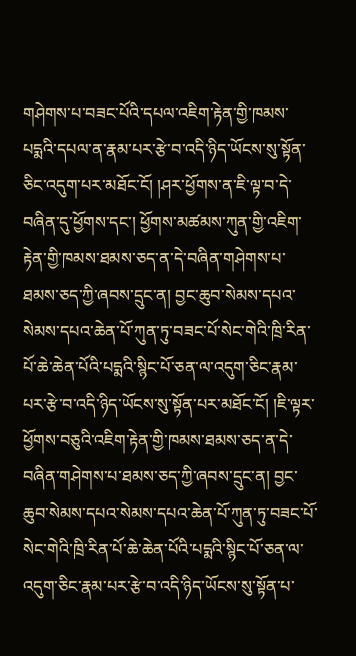གཤེགས་པ་བཟང་པོའི་དཔལ་འཇིག་རྟེན་གྱི་ཁམས་པདྨའི་དཔལ་ན་རྣམ་པར་རྩེ་བ་འདི་ཉིད་ཡོངས་སུ་སྟོན་ཅིང་འདུག་པར་མཐོང་ངོ། །ཤར་ཕྱོགས་ན་ཇི་ལྟ་བ་དེ་བཞིན་དུ་ཕྱོགས་དང་། ཕྱོགས་མཚམས་ཀུན་གྱི་འཇིག་རྟེན་གྱི་ཁམས་ཐམས་ཅད་ན་དེ་བཞིན་གཤེགས་པ་ཐམས་ཅད་ཀྱི་ཞབས་དྲུང་ན། བྱང་ཆུབ་སེམས་དཔའ་སེམས་དཔའ་ཆེན་པོ་ཀུན་ཏུ་བཟང་པོ་སེང་གེའི་ཁྲི་རིན་པོ་ཆེ་ཆེན་པོའི་པདྨའི་སྙིང་པོ་ཅན་ལ་འདུག་ཅིང་རྣམ་པར་རྩེ་བ་འདི་ཉིད་ཡོངས་སུ་སྟོན་པར་མཐོང་ངོ། །ཇི་ལྟར་ཕྱོགས་བཅུའི་འཇིག་རྟེན་གྱི་ཁམས་ཐམས་ཅད་ན་དེ་བཞིན་གཤེགས་པ་ཐམས་ཅད་ཀྱི་ཞབས་དྲུང་ན། བྱང་ཆུབ་སེམས་དཔའ་སེམས་དཔའ་ཆེན་པོ་ཀུན་ཏུ་བཟང་པོ་སེང་གེའི་ཁྲི་རིན་པོ་ཆེ་ཆེན་པོའི་པདྨའི་སྙིང་པོ་ཅན་ལ་འདུག་ཅིང་རྣམ་པར་རྩེ་བ་འདི་ཉིད་ཡོངས་སུ་སྟོན་པ་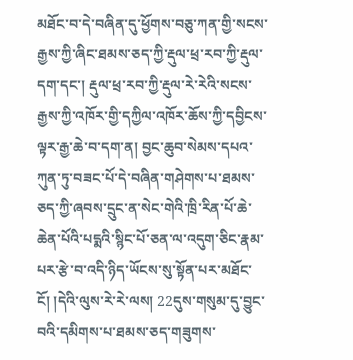མཐོང་བ་དེ་བཞིན་དུ་ཕྱོགས་བཅུ་ཀན་གྱི་སངས་རྒྱས་ཀྱི་ཞིང་ཐམས་ཅད་ཀྱི་རྡུལ་ཕྲ་རབ་ཀྱི་རྡུལ་དག་དང་། རྡུལ་ཕྲ་རབ་ཀྱི་རྡུལ་རེ་རེའི་སངས་རྒྱས་ཀྱི་འཁོར་གྱི་དཀྱིལ་འཁོར་ཆོས་ཀྱི་དབྱིངས་ལྟར་རྒྱ་ཆེ་བ་དག་ན། བྱང་ཆུབ་སེམས་དཔའ་ཀུན་ཏུ་བཟང་པོ་དེ་བཞིན་གཤེགས་པ་ཐམས་ཅད་ཀྱི་ཞབས་དྲུང་ན་སེང་གེའི་ཁྲི་རིན་པོ་ཆེ་ཆེན་པོའི་པདྨའི་སྙིང་པོ་ཅན་ལ་འདུག་ཅིང་རྣམ་པར་རྩེ་བ་འདི་ཉིད་ཡོངས་སུ་སྟོན་པར་མཐོང་ངོ། །དེའི་ལུས་རེ་རེ་ལས། 22དུས་གསུམ་དུ་བྱུང་བའི་དམིགས་པ་ཐམས་ཅད་གཟུགས་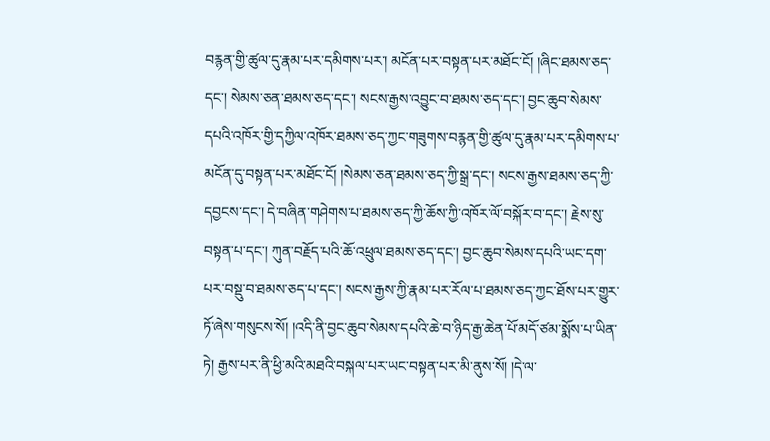བརྙན་གྱི་ཚུལ་དུ་རྣམ་པར་དམིགས་པར་། མངོན་པར་བསྟན་པར་མཐོང་ངོ། །ཞིང་ཐམས་ཅད་དང་། སེམས་ཅན་ཐམས་ཅད་དང་། སངས་རྒྱས་འབྱུང་བ་ཐམས་ཅད་དང་། བྱང་ཆུབ་སེམས་དཔའི་འཁོར་གྱི་དཀྱིལ་འཁོར་ཐམས་ཅད་ཀྱང་གཟུགས་བརྙན་གྱི་ཚུལ་དུ་རྣམ་པར་དམིགས་པ་མངོན་དུ་བསྟན་པར་མཐོང་ངོ། །སེམས་ཅན་ཐམས་ཅད་ཀྱི་སྒྲ་དང་། སངས་རྒྱས་ཐམས་ཅད་ཀྱི་དབྱངས་དང་། དེ་བཞིན་གཤེགས་པ་ཐམས་ཅད་ཀྱི་ཆོས་ཀྱི་འཁོར་ལོ་བསྐོར་བ་དང་། རྗེས་སུ་བསྟན་པ་དང་། ཀུན་བརྗོད་པའི་ཆོ་འཕྲུལ་ཐམས་ཅད་དང་། བྱང་ཆུབ་སེམས་དཔའི་ཡང་དག་པར་བསྡུ་བ་ཐམས་ཅད་པ་དང་། སངས་རྒྱས་ཀྱི་རྣམ་པར་རོལ་པ་ཐམས་ཅད་ཀྱང་ཐོས་པར་གྱུར་ཏོ་ཞེས་གསུངས་སོ། །འདི་ནི་བྱང་ཆུབ་སེམས་དཔའི་ཆེ་བ་ཉིད་རྒྱ་ཆེན་པོ་མདོ་ཙམ་སྨོས་པ་ཡིན་ཏེ། རྒྱས་པར་ནི་ཕྱི་མའི་མཐའི་བསྐལ་པར་ཡང་བསྟན་པར་མི་ནུས་སོ། །དེ་ལ་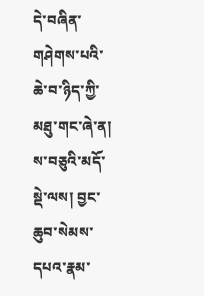དེ་བཞིན་གཤེགས་པའི་ཆེ་བ་ཉིད་ཀྱི་མཐུ་གང་ཞེ་ན། ས་བཅུའི་མདོ་སྡེ་ལས། བྱང་ཆུབ་སེམས་དཔའ་རྣམ་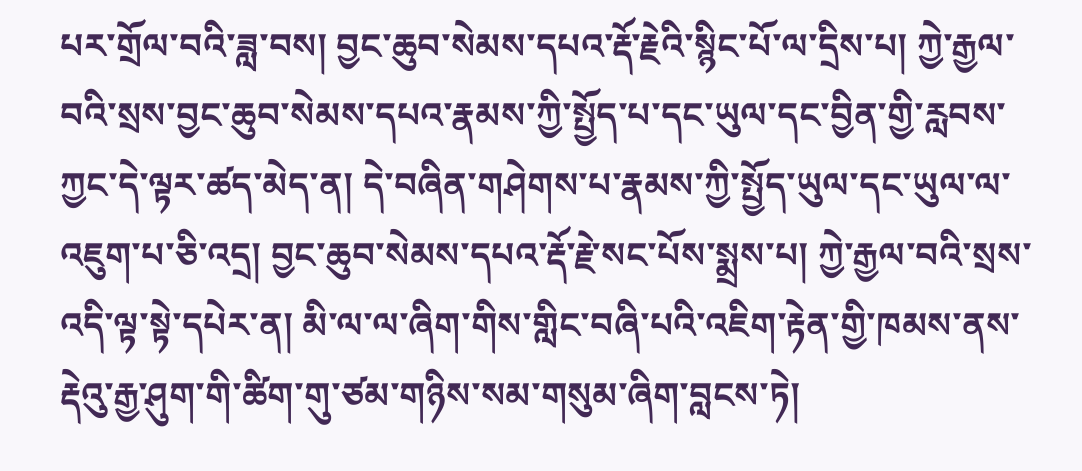པར་གྲོལ་བའི་ཟླ་བས། བྱང་ཆུབ་སེམས་དཔའ་རྡོ་རྗེའི་སྙིང་པོ་ལ་དྲིས་པ། ཀྱེ་རྒྱལ་བའི་སྲས་བྱང་ཆུབ་སེམས་དཔའ་རྣམས་ཀྱི་སྤྱོད་པ་དང་ཡུལ་དང་བྱིན་གྱི་རླབས་ཀྱང་དེ་ལྟར་ཚད་མེད་ན། དེ་བཞིན་གཤེགས་པ་རྣམས་ཀྱི་སྤྱོད་ཡུལ་དང་ཡུལ་ལ་འཇུག་པ་ཅི་འདྲ། བྱང་ཆུབ་སེམས་དཔའ་རྡོ་རྗེ་སང་པོས་སྨྲས་པ། ཀྱེ་རྒྱལ་བའི་སྲས་འདི་ལྟ་སྟེ་དཔེར་ན། མི་ལ་ལ་ཞིག་གིས་གླིང་བཞི་པའི་འཇིག་རྟེན་གྱི་ཁམས་ནས་རྡེའུ་རྒྱ་ཤུག་གི་ཚིག་གུ་ཙམ་གཉིས་སམ་གསུམ་ཞིག་བླངས་ཏེ།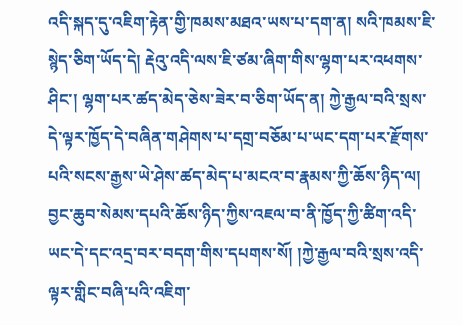འདི་སྐད་དུ་འཇིག་རྟེན་གྱི་ཁམས་མཐའ་ཡས་པ་དག་ན། སའི་ཁམས་ཇི་སྙེད་ཅིག་ཡོད་དེ། རྡེའུ་འདི་ལས་ཇི་ཙམ་ཞིག་གིས་ལྷག་པར་འཕགས་ཤིང་། ལྷག་པར་ཚད་མེད་ཅེས་ཟེར་བ་ཅིག་ཡོད་ན། ཀྱེ་རྒྱལ་བའི་སྲས་དེ་ལྟར་ཁྱོད་དེ་བཞིན་གཤེགས་པ་དགྲ་བཅོམ་པ་ཡང་དག་པར་རྫོགས་པའི་སངས་རྒྱས་ཡེ་ཤེས་ཚད་མེད་པ་མངའ་བ་རྣམས་ཀྱི་ཆོས་ཉིད་ལ། བྱང་ཆུབ་སེམས་དཔའི་ཆོས་ཉིད་ཀྱིས་འཇལ་བ་ནི་ཁྱོད་ཀྱི་ཚིག་འདི་ཡང་དེ་དང་འདྲ་བར་བདག་གིས་དཔགས་སོ། །ཀྱེ་རྒྱལ་བའི་སྲས་འདི་ལྟར་གླིང་བཞི་པའི་འཇིག་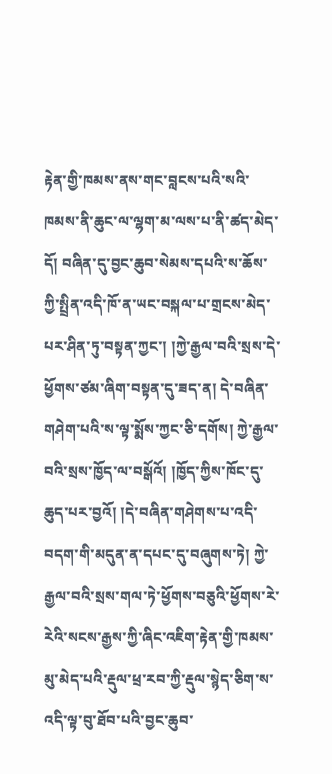རྟེན་གྱི་ཁམས་ནས་གང་བླངས་པའི་སའི་ཁམས་ནི་ཆུང་ལ་ལྷག་མ་ལས་པ་ནི་ཚད་མེད་དོ། བཞིན་དུ་བྱང་ཆུབ་སེམས་དཔའི་ས་ཆོས་ཀྱི་སྤྲིན་འདི་ཁོ་ན་ཡང་བསྐལ་པ་གྲངས་མེད་པར་ཤིན་ཏུ་བསྟན་ཀྱང་། །ཀྱེ་རྒྱལ་བའི་སྲས་དེ་ཕྱོགས་ཙམ་ཞིག་བསྟན་དུ་ཟད་ན། དེ་བཞིན་གཤེག་པའི་ས་ལྟ་སྨོས་ཀྱང་ཅི་དགོས། ཀྱེ་རྒྱལ་བའི་སྲས་ཁྱོད་ལ་བསྒོའོ། །ཁྱོད་ཀྱིས་ཁོང་དུ་ཆུད་པར་བྱའོ། །དེ་བཞིན་གཤེགས་པ་འདི་བདག་གི་མདུན་ན་དཔང་དུ་བཞུགས་ཏེ། ཀྱེ་རྒྱལ་བའི་སྲས་གལ་ཏེ་ཕྱོགས་བཅུའི་ཕྱོགས་རེ་རེའི་སངས་རྒྱས་ཀྱི་ཞིང་འཇིག་རྟེན་གྱི་ཁམས་མུ་མེད་པའི་རྡུལ་ཕྲ་རབ་ཀྱི་རྡུལ་སྙེད་ཅིག་ས་འདི་ལྟ་བུ་ཐོབ་པའི་བྱང་ཆུབ་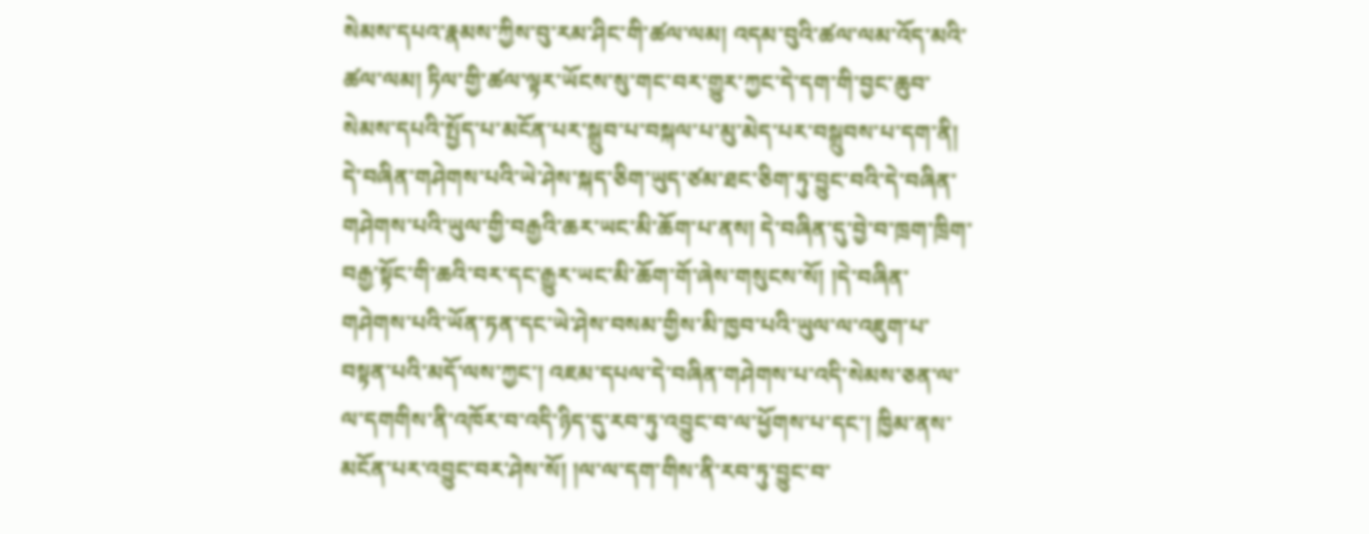སེམས་དཔའ་རྣམས་ཀྱིས་བུ་རམ་ཤིང་གི་ཚལ་ལམ། འདམ་བུའི་ཚལ་ལམ་འོད་མའི་ཚལ་ལམ། ཏིལ་གྱི་ཚལ་ལྟར་ཡོངས་སུ་གང་བར་གྱུར་ཀྱང་དེ་དག་གི་བྱང་ཆུབ་སེམས་དཔའི་སྤྱོད་པ་མངོན་པར་སྒྲུབ་པ་བསྐལ་པ་མུ་མེད་པར་བསྒྲུབས་པ་དག་ནི། དེ་བཞིན་གཤེགས་པའི་ཡེ་ཤེས་སྐད་ཅིག་ཡུད་ཙམ་ཐང་ཅིག་ཏུ་བྱུང་བའི་དེ་བཞིན་གཤེགས་པའི་ཡུལ་གྱི་བརྒྱའི་ཆར་ཡང་མི་ཆོག་པ་ནས། དེ་བཞིན་དུ་བྱེ་བ་ཁྲག་ཁྲིག་བརྒྱ་སྟོང་གི་ཆའི་བར་དང་རྒྱུར་ཡང་མི་ཆོག་གོ་ཞེས་གསུངས་སོ། །དེ་བཞིན་གཤེགས་པའི་ཡོན་ཏན་དང་ཡེ་ཤེས་བསམ་གྱིས་མི་ཁྱབ་པའི་ཡུལ་ལ་འཇུག་པ་བསྟན་པའི་མདོ་ལས་ཀྱང་། འཇམ་དཔལ་དེ་བཞིན་གཤེགས་པ་འདི་སེམས་ཅན་ལ་ལ་དགགིས་ནི་འཁོར་བ་འདི་ཉིད་དུ་རབ་ཏུ་འབྱུང་བ་ལ་ཕྱོགས་པ་དང་། ཁྱིམ་ནས་མངོན་པར་འབྱུང་བར་ཤེས་སོ། །ལ་ལ་དག་གིས་ནི་རབ་ཏུ་བྱུང་བ་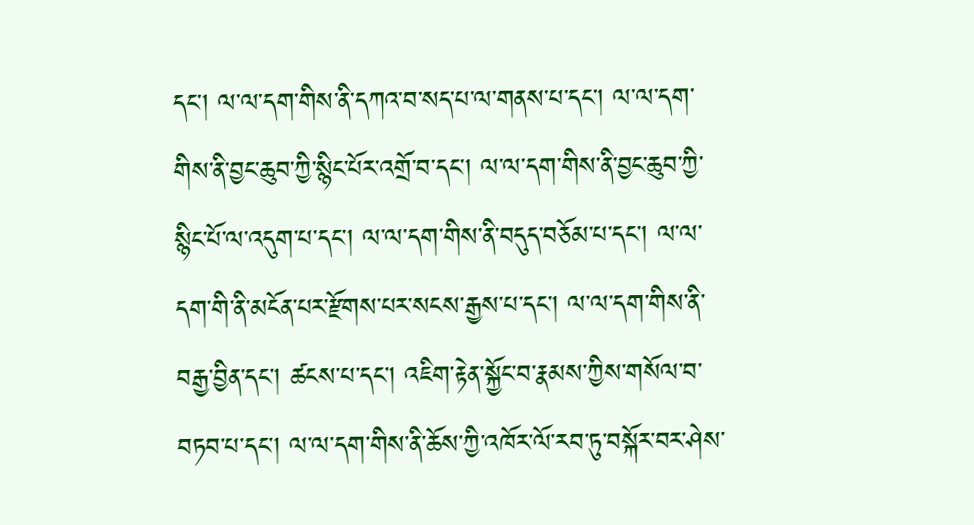དང་། ལ་ལ་དག་གིས་ནི་དཀའ་བ་སད་པ་ལ་གནས་པ་དང་། ལ་ལ་དག་གིས་ནི་བྱང་ཆུབ་ཀྱི་སྙིང་པོར་འགྲོ་བ་དང་། ལ་ལ་དག་གིས་ནི་བྱང་ཆུབ་ཀྱི་སྙིང་པོ་ལ་འདུག་པ་དང་། ལ་ལ་དག་གིས་ནི་བདུད་བཅོམ་པ་དང་། ལ་ལ་དག་གི་ནི་མངོན་པར་རྫོགས་པར་སངས་རྒྱས་པ་དང་། ལ་ལ་དག་གིས་ནི་བརྒྱ་བྱིན་དང་། ཚངས་པ་དང་། འཇིག་རྟེན་སྐྱོང་བ་རྣམས་ཀྱིས་གསོལ་བ་བཏབ་པ་དང་། ལ་ལ་དག་གིས་ནི་ཆོས་ཀྱི་འཁོར་ལོ་རབ་ཏུ་བསྐོར་བར་ཤེས་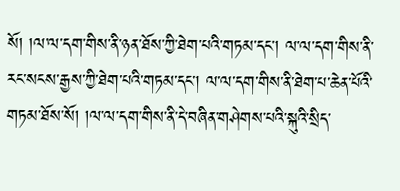སོ། །ལ་ལ་དག་གིས་ནི་ཉན་ཐོས་ཀྱི་ཐེག་པའི་གཏམ་དང་། ལ་ལ་དག་གིས་ནི་རང་སངས་རྒྱས་ཀྱི་ཐེག་པའི་གཏམ་དང་། ལ་ལ་དག་གིས་ནི་ཐེག་པ་ཆེན་པོའི་གཏམ་ཐོས་སོ། །ལ་ལ་དག་གིས་ནི་དེ་བཞིན་གཤེགས་པའི་སྐུའི་སྲིད་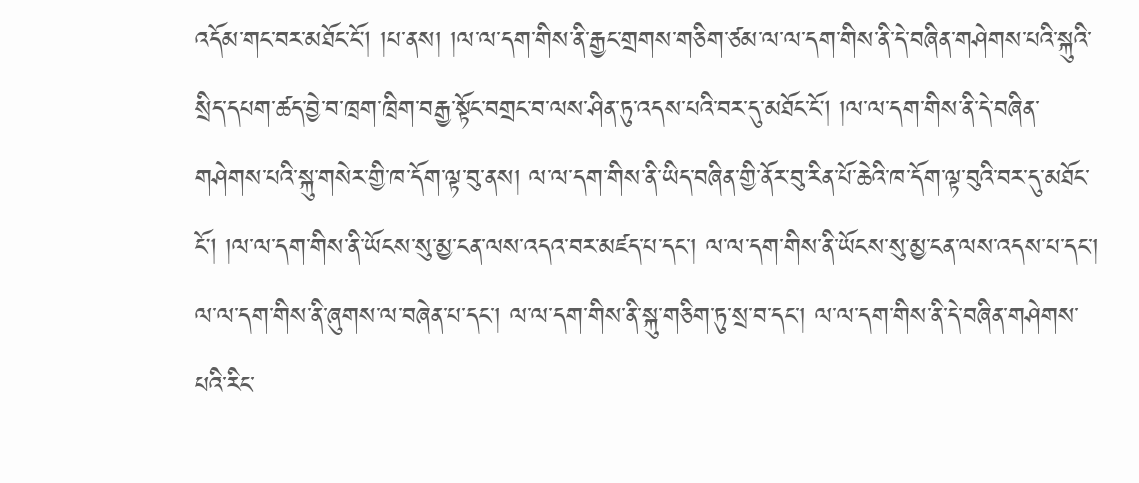འདོམ་གང་བར་མཐོང་ངོ། །པ་ནས། །ལ་ལ་དག་གིས་ནི་རྒྱང་གྲགས་གཅིག་ཙམ་ལ་ལ་དག་གིས་ནི་དེ་བཞིན་གཤེགས་པའི་སྐུའི་སྲིད་དཔག་ཚད་བྱེ་བ་ཁྲག་ཁྲིག་བརྒྱ་སྟོང་བགྲང་བ་ལས་ཤིན་ཏུ་འདས་པའི་བར་དུ་མཐོང་ངོ། །ལ་ལ་དག་གིས་ནི་དེ་བཞིན་གཤེགས་པའི་སྐུ་གསེར་གྱི་ཁ་དོག་ལྟ་བུ་ནས། ལ་ལ་དག་གིས་ནི་ཡིད་བཞིན་གྱི་ནོར་བུ་རིན་པོ་ཆེའི་ཁ་དོག་ལྟ་བུའི་བར་དུ་མཐོང་ངོ། །ལ་ལ་དག་གིས་ནི་ཡོངས་སུ་མྱ་ངན་ལས་འདའ་བར་མཛད་པ་དང་། ལ་ལ་དག་གིས་ནི་ཡོངས་སུ་མྱ་ངན་ལས་འདས་པ་དང་། ལ་ལ་དག་གིས་ནི་ཞུགས་ལ་བཞེན་པ་དང་། ལ་ལ་དག་གིས་ནི་སྐུ་གཅིག་ཏུ་སྲ་བ་དང་། ལ་ལ་དག་གིས་ནི་དེ་བཞིན་གཤེགས་པའི་རིང་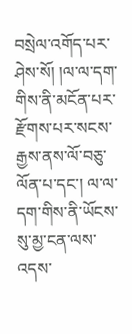བསྲེལ་འགོད་པར་ཤེས་སོ། །ལ་ལ་དག་གིས་ནི་མངོན་པར་རྫོགས་པར་སངས་རྒྱས་ནས་ལོ་བཅུ་ལོན་པ་དང་། ལ་ལ་དག་གིས་ནི་ཡོངས་སུ་མྱ་ངན་ལས་འདས་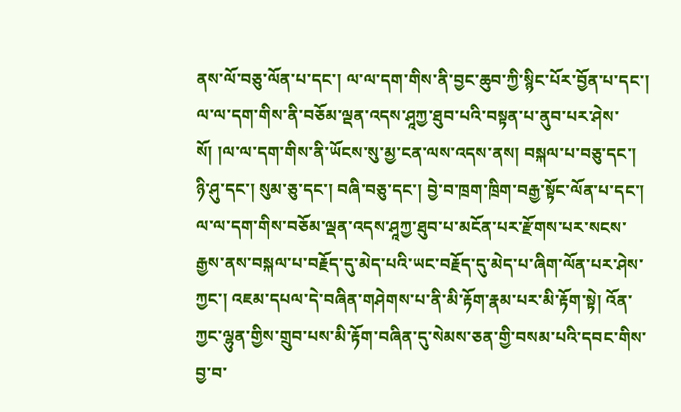ནས་ལོ་བཅུ་ལོན་པ་དང་། ལ་ལ་དག་གིས་ནི་བྱང་ཆུབ་ཀྱི་སྙིང་པོར་བྱོན་པ་དང་། ལ་ལ་དག་གིས་ནི་བཅོམ་ལྡན་འདས་ཤཱཀྱ་ཐུབ་པའི་བསྟན་པ་ནུབ་པར་ཤེས་སོ། །ལ་ལ་དག་གིས་ནི་ཡོངས་སུ་མྱ་ངན་ལས་འདས་ནས། བསྐལ་པ་བཅུ་དང་། ཉི་ཤུ་དང་། སུམ་ཅུ་དང་། བཞི་བཅུ་དང་། བྱེ་བ་ཁྲག་ཁྲིག་བརྒྱ་སྟོང་ལོན་པ་དང་། ལ་ལ་དག་གིས་བཅོམ་ལྡན་འདས་ཤཱཀྱ་ཐུབ་པ་མངོན་པར་རྫོགས་པར་སངས་རྒྱས་ནས་བསྐལ་པ་བརྗོད་དུ་མེད་པའི་ཡང་བརྗོད་དུ་མེད་པ་ཞིག་ལོན་པར་ཤེས་ཀྱང་། འཇམ་དཔལ་དེ་བཞིན་གཤེགས་པ་ནི་མི་རྟོག་རྣམ་པར་མི་རྟོག་སྟེ། འོན་ཀྱང་ལྷུན་གྱིས་གྲུབ་པས་མི་རྟོག་བཞིན་དུ་སེམས་ཅན་གྱི་བསམ་པའི་དབང་གིས་བྱ་བ་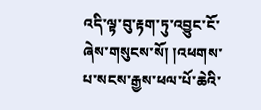འདི་ལྟ་བུ་རྟག་ཏུ་འབྱུང་ངོ་ཞེས་གསུངས་སོ། །འཕགས་པ་སངས་རྒྱས་ཕལ་པོ་ཆེའི་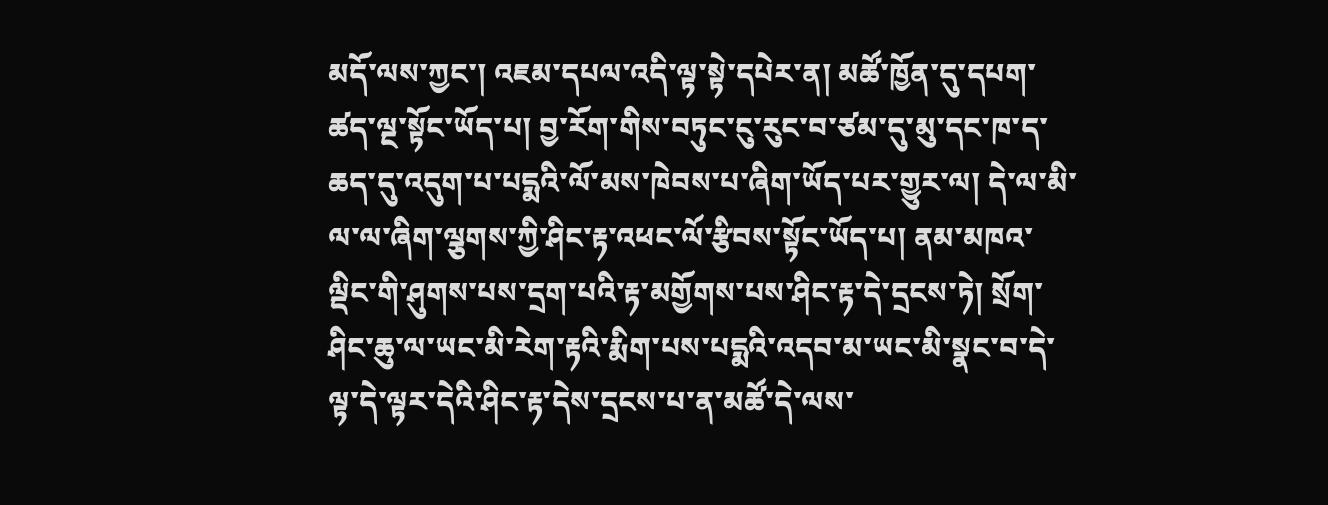མདོ་ལས་ཀྱང་། འཇམ་དཔལ་འདི་ལྟ་སྟེ་དཔེར་ན། མཚོ་ཁྱོན་དུ་དཔག་ཚད་ལྔ་སྟོང་ཡོད་པ། བྱ་རོག་གིས་བཏུང་ངུ་རུང་བ་ཙམ་དུ་མུ་དང་ཁ་ད་ཆད་དུ་འདུག་པ་པདྨའི་ལོ་མས་ཁེབས་པ་ཞིག་ཡོད་པར་གྱུར་ལ། དེ་ལ་མི་ལ་ལ་ཞིག་ལྕགས་ཀྱི་ཤིང་རྟ་འཕང་ལོ་རྩིབས་སྟོང་ཡོད་པ། ནམ་མཁའ་ལྡིང་གི་ཤུགས་པས་དྲག་པའི་རྟ་མགྱོགས་པས་ཤིང་རྟ་དེ་དྲངས་ཏེ། སྲོག་ཤིང་ཆུ་ལ་ཡང་མི་རེག་རྟའི་རྨིག་པས་པདྨའི་འདབ་མ་ཡང་མི་སྣང་བ་དེ་ལྟ་དེ་ལྟར་དེའི་ཤིང་རྟ་དེས་དྲངས་པ་ན་མཚོ་དེ་ལས་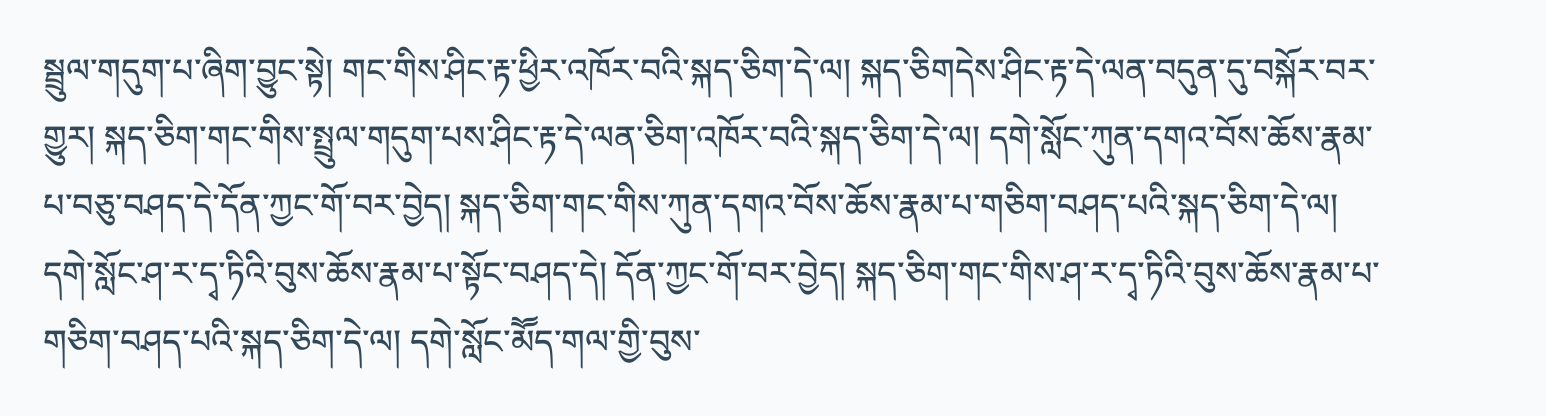སྦྲུལ་གདུག་པ་ཞིག་བྱུང་སྟེ། གང་གིས་ཤིང་རྟ་ཕྱིར་འཁོར་བའི་སྐད་ཅིག་དེ་ལ། སྐད་ཅིགདེས་ཤིང་རྟ་དེ་ལན་བདུན་དུ་བསྐོར་བར་གྱུར། སྐད་ཅིག་གང་གིས་སྤྲུལ་གདུག་པས་ཤིང་རྟ་དེ་ལན་ཅིག་འཁོར་བའི་སྐད་ཅིག་དེ་ལ། དགེ་སློང་ཀུན་དགའ་བོས་ཆོས་རྣམ་པ་བཅུ་བཤད་དེ་དོན་ཀྱང་གོ་བར་བྱེད། སྐད་ཅིག་གང་གིས་ཀུན་དགའ་བོས་ཆོས་རྣམ་པ་གཅིག་བཤད་པའི་སྐད་ཅིག་དེ་ལ། དགེ་སློང་ཤ་ར་དྭ་ཏིའི་བུས་ཆོས་རྣམ་པ་སྟོང་བཤད་དེ། དོན་ཀྱང་གོ་བར་བྱེད། སྐད་ཅིག་གང་གིས་ཤ་ར་དྭ་ཏིའི་བུས་ཆོས་རྣམ་པ་གཅིག་བཤད་པའི་སྐད་ཅིག་དེ་ལ། དགེ་སློང་མཽད་གལ་གྱི་བུས་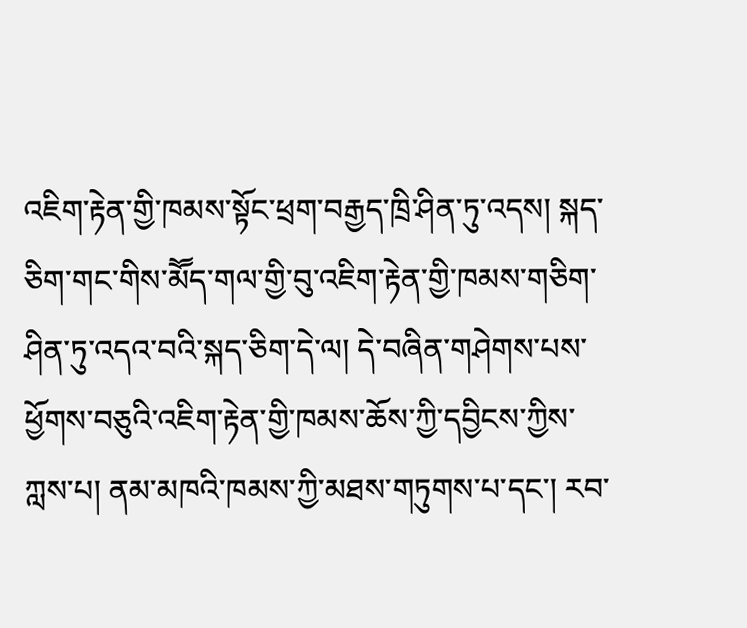འཇིག་རྟེན་གྱི་ཁམས་སྟོང་ཕྲག་བརྒྱད་ཁྲི་ཤིན་ཏུ་འདས། སྐད་ཅིག་གང་གིས་མཽད་གལ་གྱི་བུ་འཇིག་རྟེན་གྱི་ཁམས་གཅིག་ཤིན་ཏུ་འདའ་བའི་སྐད་ཅིག་དེ་ལ། དེ་བཞིན་གཤེགས་པས་ཕྱོགས་བཅུའི་འཇིག་རྟེན་གྱི་ཁམས་ཆོས་ཀྱི་དབྱིངས་ཀྱིས་ཀླས་པ། ནམ་མཁའི་ཁམས་ཀྱི་མཐས་གཏུགས་པ་དང་། རབ་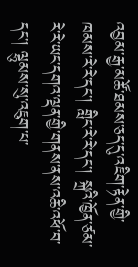འབྱམ་རྒྱ་མཚོ་ཐམས་ཅད་དུ་འཇིག་རྟེན་གྱི་ཁམས་རེ་རེ་དང་། གླིང་རེ་རེ་དང་། སྐྲའི་ཁྱོན་ཙམ་རེ་རེ་ཡང་དགའ་ལྡན་གྱི་གནས་ནས་འཆི་འཕོ་བ་དང་། ལྷུམས་སུ་འཇུག་པ་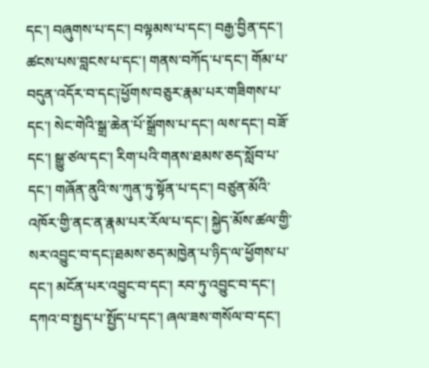དང་། བཞུགས་པ་དང་། བལྟམས་པ་དང་། བརྒྱ་བྱིན་དང་། ཚངས་པས་བླངས་པ་དང་། གནས་བཀོད་པ་དང་། གོམ་པ་བདུན་འདོར་བ་དང༑ཕྱོགས་བཅུར་རྣམ་པར་གཟིགས་པ་དང་། སེང་གེའི་སྒྲ་ཆེན་པོ་སྒྲོགས་པ་དང་། ལས་དང་། བཟོ་དང་། སྒྱུ་ཙལ་དང་། རིག་པའི་གནས་ཐམས་ཅད་སློབ་པ་དང་། གཞོན་ནུའི་ས་ཀུན་ཏུ་སྟོན་པ་དང་། བཙུན་མོའི་འཁོར་གྱི་ནང་ན་རྣམ་པར་རོལ་པ་དང་། སྐྱེད་མོས་ཚལ་གྱི་སར་འབྱུང་བ་དང༑ཐམས་ཅད་མཁྱེན་པ་ཉིད་ལ་ཕྱོགས་པ་དང་། མངོན་པར་འབྱུང་བ་དང་། རབ་ཏུ་འབྱུང་བ་དང་། དཀའ་བ་སྤྱད་པ་སྤྱོད་པ་དང་། ཞལ་ཟས་གསོལ་བ་དང་།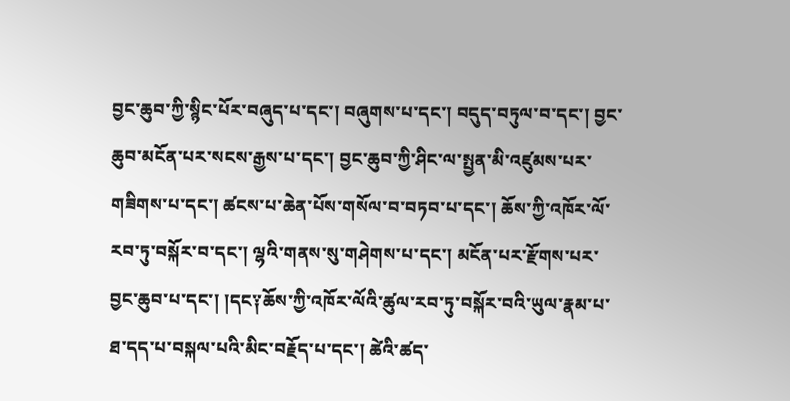བྱང་ཆུབ་ཀྱི་སྙིང་པོར་བཞུད་པ་དང་། བཞུགས་པ་དང་། བདུད་བཏུལ་བ་དང་། བྱང་ཆུབ་མངོན་པར་སངས་རྒྱས་པ་དང་། བྱང་ཆུབ་ཀྱི་ཤིང་ལ་སྤྱན་མི་འཛུམས་པར་གཟིགས་པ་དང་། ཚངས་པ་ཆེན་པོས་གསོལ་བ་བཏབ་པ་དང་། ཆོས་ཀྱི་འཁོར་ལོ་རབ་ཏུ་བསྐོར་བ་དང་། ལྷའི་གནས་སུ་གཤེགས་པ་དང་། མངོན་པར་རྫོགས་པར་བྱང་ཆུབ་པ་དང་། །དང༑ཆོས་ཀྱི་འཁོར་ལོའི་ཚུལ་རབ་ཏུ་བསྐོར་བའི་ཡུལ་རྣམ་པ་ཐ་དད་པ་བསྐལ་པའི་མིང་བརྗོད་པ་དང་། ཚེའི་ཚད་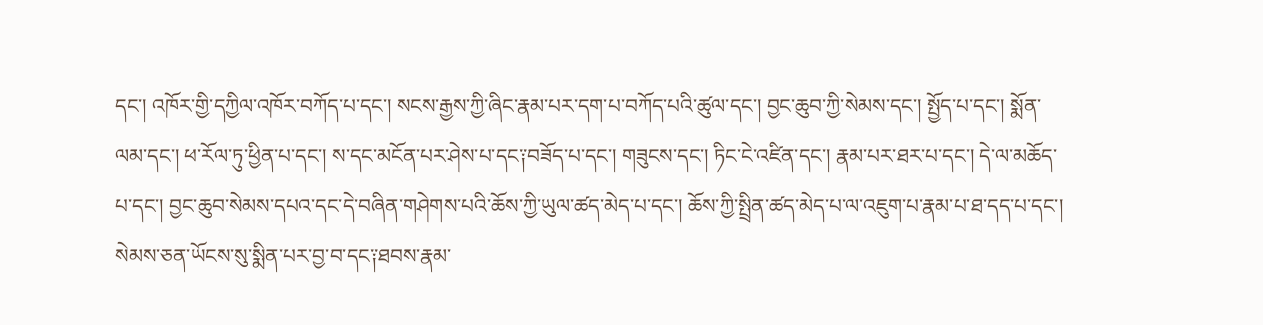དང་། འཁོར་གྱི་དཀྱིལ་འཁོར་བཀོད་པ་དང་། སངས་རྒྱས་ཀྱི་ཞིང་རྣམ་པར་དག་པ་བཀོད་པའི་ཚུལ་དང་། བྱང་ཆུབ་ཀྱི་སེམས་དང་། སྤྱོད་པ་དང་། སྨོན་ལམ་དང་། ཕ་རོལ་ཏུ་ཕྱིན་པ་དང་། ས་དང་མངོན་པར་ཤེས་པ་དང༑བཟོད་པ་དང་། གཟུངས་དང་། ཏིང་ངེ་འཛིན་དང་། རྣམ་པར་ཐར་པ་དང་། དེ་ལ་མཆོད་པ་དང་། བྱང་ཆུབ་སེམས་དཔའ་དང་དེ་བཞིན་གཤེགས་པའི་ཆོས་ཀྱི་ཡུལ་ཚད་མེད་པ་དང་། ཆོས་ཀྱི་སྤྲིན་ཚད་མེད་པ་ལ་འཇུག་པ་རྣམ་པ་ཐ་དད་པ་དང་། སེམས་ཅན་ཡོངས་སུ་སྨིན་པར་བྱ་བ་དང༑ཐབས་རྣམ་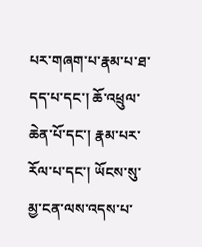པར་གཞག་པ་རྣམ་པ་ཐ་དད་པ་དང་། ཆོ་འཕྲུལ་ཆེན་པོ་དང་། རྣམ་པར་རོལ་པ་དང་། ཡོངས་སུ་མྱ་ངན་ལས་འདས་པ་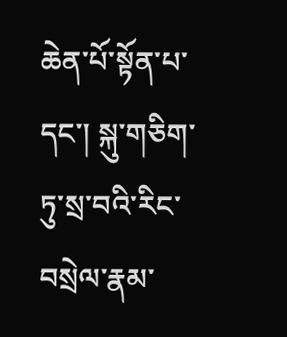ཆེན་པོ་སྟོན་པ་དང་། སྐུ་གཅིག་ཏུ་སྲ་བའི་རིང་བསྲེལ་རྣམ་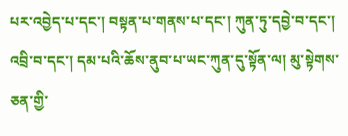པར་འབྱེད་པ་དང་། བསྟན་པ་གནས་པ་དང་། ཀུན་ཏུ་དབྱེ་བ་དང་། འབྲི་བ་དང་། དམ་པའི་ཆོས་ནུབ་པ་ཡང་ཀུན་དུ་སྟོན་ལ། མུ་སྟེགས་ཅན་གྱི་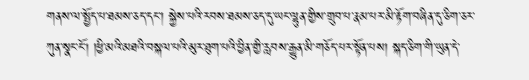གནས་ལ་སྤྱོད་པ་ཐམས་ཅད་དང་། སྐྱེས་པའི་རབས་ཐམས་ཅད་དུ་ཡང་ལྷུན་གྱིས་གྲུབ་པ་རྣམ་པར་མི་རྟོག་བཞིན་དུ་ཅིག་ཅར་ཀུན་སྣང་ངོ། །ཕྱི་མའི་མཐའི་བསྐལ་པའི་མུར་ཐུག་པའི་བྱིན་གྱི་རླབས་རྒྱུན་མི་གཅོད་པར་སྟོན་པས། སྐད་ཅིག་གི་ཡུན་དེ་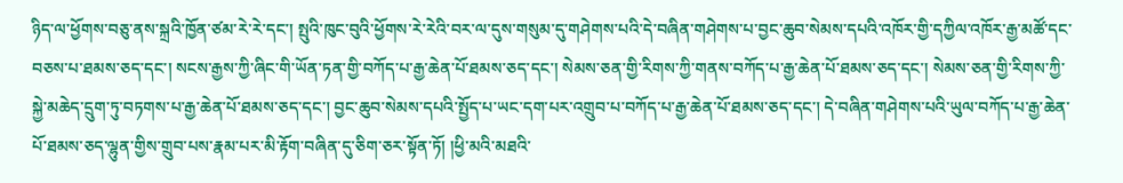ཉིད་ལ་ཕྱོགས་བཅུ་ནས་སྐྲའི་ཁྱོན་ཙམ་རེ་རེ་དང་། སྤུའི་ཁུང་བུའི་ཕྱོགས་རེ་རེའི་བར་ལ་དུས་གསུམ་དུ་གཤེགས་པའི་དེ་བཞིན་གཤེགས་པ་བྱང་ཆུབ་སེམས་དཔའི་འཁོར་གྱི་དཀྱིལ་འཁོར་རྒྱ་མཚོ་དང་བཅས་པ་ཐམས་ཅད་དང་། སངས་རྒྱས་ཀྱི་ཞིང་གི་ཡོན་ཏན་གྱི་བཀོད་པ་རྒྱ་ཆེན་པོ་ཐམས་ཅད་དང་། སེམས་ཅན་གྱི་རིགས་ཀྱི་གནས་བཀོད་པ་རྒྱ་ཆེན་པོ་ཐམས་ཅད་དང་། སེམས་ཅན་གྱི་རིགས་ཀྱི་སྐྱེ་མཆེད་དྲུག་ཏུ་བཏགས་པ་རྒྱ་ཆེན་པོ་ཐམས་ཅད་དང་། བྱང་ཆུབ་སེམས་དཔའི་སྤྱོད་པ་ཡང་དག་པར་འགྲུབ་པ་བཀོད་པ་རྒྱ་ཆེན་པོ་ཐམས་ཅད་དང་། དེ་བཞིན་གཤེགས་པའི་ཡུལ་བཀོད་པ་རྒྱ་ཆེན་པོ་ཐམས་ཅད་ལྷུན་གྱིས་གྲུབ་པས་རྣམ་པར་མི་རྟོག་བཞིན་དུ་ཅིག་ཅར་སྟོན་ཏོ། །ཕྱི་མའི་མཐའི་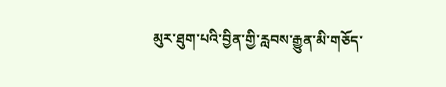མུར་ཐུག་པའི་བྱིན་གྱི་རླབས་རྒྱུན་མི་གཅོད་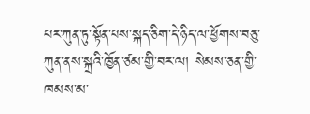པར་ཀུན་ཏུ་སྟོན་པས་སྐད་ཅིག་དེ་ཉིད་ལ་ཕྱོགས་བཅུ་ཀུན་ནས་སྐྲའི་ཁྱོན་ཙམ་གྱི་བར་ལ། སེམས་ཅན་གྱི་ཁམས་མ་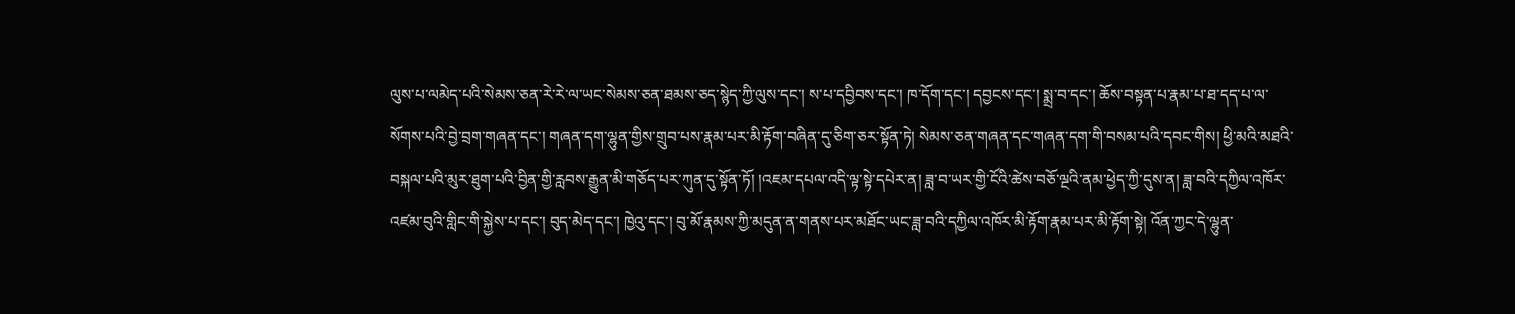ལུས་པ་ལམེད་པའི་སེམས་ཅན་རེ་རེ་ལ་ཡང་སེམས་ཅན་ཐམས་ཅད་སྙེད་ཀྱི་ལུས་དང་། ས་པ་དབྱིབས་དང་། ཁ་དོག་དང་། དབྱངས་དང་། སྨྲ་བ་དང་། ཆོས་བསྟན་པ་རྣམ་པ་ཐ་དད་པ་ལ་སོགས་པའི་བྱེ་བྲག་གཞན་དང་། གཞན་དག་ལྷུན་གྱིས་གྲུབ་པས་རྣམ་པར་མི་རྟོག་བཞིན་དུ་ཅིག་ཅར་སྟོན་ཏེ། སེམས་ཅན་གཞན་དང་གཞན་དག་གི་བསམ་པའི་དབང་གིས། ཕྱི་མའི་མཐའི་བསྐལ་པའི་མུར་ཐུག་པའི་བྱིན་གྱི་རླབས་རྒྱུན་མི་གཅོད་པར་ཀུན་དུ་སྟོན་ཏོ། །འཇམ་དཔལ་འདི་ལྟ་སྟེ་དཔེར་ན། ཟླ་བ་ཡར་གྱི་ངོའི་ཚེས་བཅོ་ལྔའི་ནམ་ཕྱེད་ཀྱི་དུས་ན། ཟླ་བའི་དཀྱིལ་འཁོར་འཛམ་བུའི་གླིང་གི་སྐྱེས་པ་དང་། བུད་མེད་དང་། ཁྱེའུ་དང་། བུ་མོ་རྣམས་ཀྱི་མདུན་ན་གནས་པར་མཐོང་ཡང་ཟླ་བའི་དཀྱིལ་འཁོར་མི་རྟོག་རྣམ་པར་མི་རྟོག་སྟེ། འོན་ཀྱང་དེ་ལྷུན་